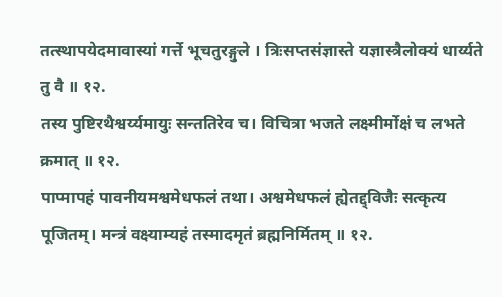तत्स्थापयेदमावास्यां गर्त्ते भूचतुरङ्गुले । त्रिःसप्तसंज्ञास्ते यज्ञास्त्रैलोक्यं धार्य्यते तु वै ॥ १२.
तस्य पुष्टिरथैश्वर्य्यमायुः सन्ततिरेव च। विचित्रा भजते लक्ष्मीर्मोक्षं च लभते क्रमात् ॥ १२.
पाप्मापहं पावनीयमश्वमेधफलं तथा। अश्वमेधफलं ह्येतद्द्विजैः सत्कृत्य पूजितम्। मन्त्रं वक्ष्याम्यहं तस्मादमृतं ब्रह्मनिर्मितम् ॥ १२.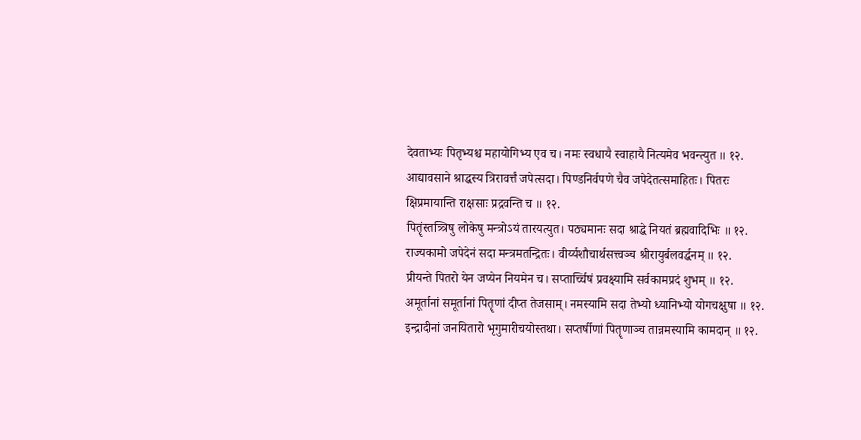देवताभ्यः पितृभ्यश्च महायोगिभ्य एव च। नमः स्वधायै स्वाहायै नित्यमेव भवन्त्युत ॥ १२.
आद्यावसाने श्राद्धस्य त्रिरावर्त्तं जपेत्सदा। पिण्डनिर्वपणे चैव जपेदेतत्समाहितः। पितरः क्षिप्रमायान्ति राक्षसाः प्रद्रवन्ति च ॥ १२.
पितॄंस्तत्र्त्रिषु लोकेषु मन्त्रोऽयं तारयत्युत। पठ्यमानः सदा श्राद्धे नियतं ब्रह्मवादिभिः ॥ १२.
राज्यकामो जपेदेनं सदा मन्त्रमतन्द्रितः। वीर्य्यशौचार्थसत्त्वञ्च श्रीरायुर्बलवर्द्धनम् ॥ १२.
प्रीयन्ते पितरो येन जप्येन नियमेन च। सप्तार्च्चिषं प्रवक्ष्यामि सर्वकामप्रदं शुभम् ॥ १२.
अमूर्तानां समूर्तानां पितॄणां दीप्त तेजसाम्। नमस्यामि सदा तेभ्यो ध्यानिभ्यो योगचक्षुषा ॥ १२.
इन्द्रादीनां जनयितारो भृगुमारीचयोस्तथा। सप्तर्षीणां पितॄणाञ्च तान्नमस्यामि कामदान् ॥ १२.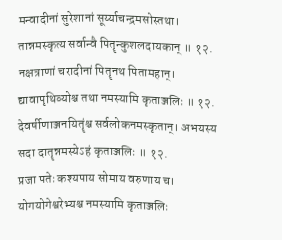मन्वादीनां सुरेशानां सूर्य्याचन्द्रमसोस्तथा। तान्नमस्कृत्य सर्वान्वै पितॄन्कुशलदायकान् ॥ १२.
नक्षत्राणां चरादीनां पितॄनथ पितामहान्। द्यावापृथिव्योश्च तथा नमस्यामि कृताञ्जलिः ॥ १२.
देवर्षीणाञ्जनयितॄंश्च सर्वलोकनमस्कृतान्। अभयस्य सदा दातॄन्नमस्येऽहं कृताञ्जलिः ॥ १२.
प्रजा पतेः कश्यपाय सोमाय वरुणाय च। योगयोगेश्वरेभ्यश्च नमस्यामि कृताञ्जलिः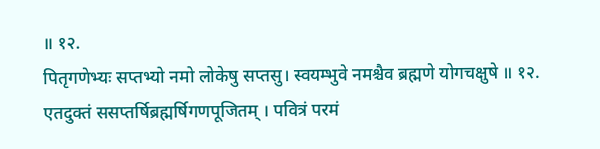॥ १२.
पितृगणेभ्यः सप्तभ्यो नमो लोकेषु सप्तसु। स्वयम्भुवे नमश्चैव ब्रह्मणे योगचक्षुषे ॥ १२.
एतदुक्तं ससप्तर्षिब्रह्मर्षिगणपूजितम् । पवित्रं परमं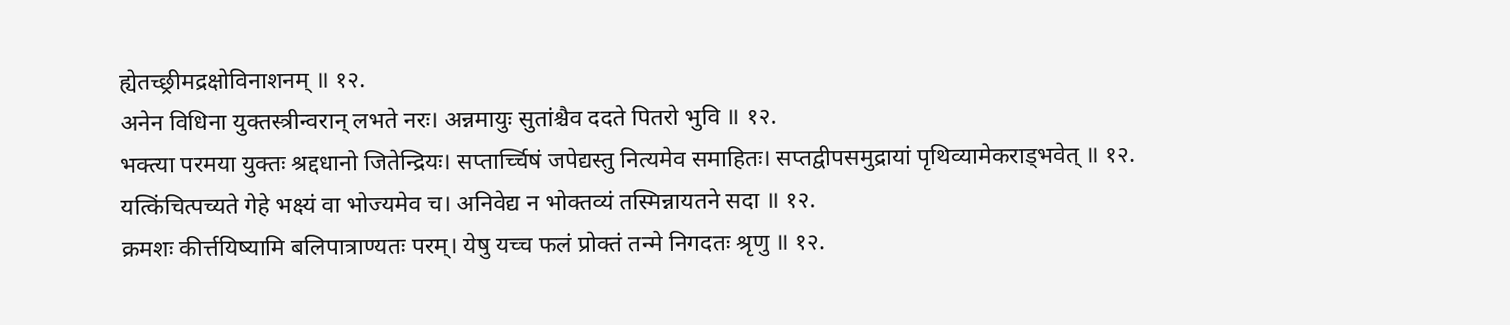ह्येतच्छ्रीमद्रक्षोविनाशनम् ॥ १२.
अनेन विधिना युक्तस्त्रीन्वरान् लभते नरः। अन्नमायुः सुतांश्चैव ददते पितरो भुवि ॥ १२.
भक्त्या परमया युक्तः श्रद्दधानो जितेन्द्रियः। सप्तार्च्चिषं जपेद्यस्तु नित्यमेव समाहितः। सप्तद्वीपसमुद्रायां पृथिव्यामेकराड्भवेत् ॥ १२.
यत्किंचित्पच्यते गेहे भक्ष्यं वा भोज्यमेव च। अनिवेद्य न भोक्तव्यं तस्मिन्नायतने सदा ॥ १२.
क्रमशः कीर्त्तयिष्यामि बलिपात्राण्यतः परम्। येषु यच्च फलं प्रोक्तं तन्मे निगदतः श्रृणु ॥ १२.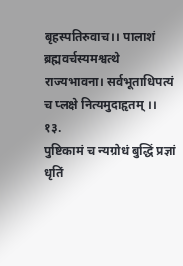बृहस्पतिरुवाच।। पालाशं ब्रह्मवर्चस्यमश्वत्थे राज्यभावना। सर्वभूताधिपत्यं च प्लक्षे नित्यमुदाहृतम् ।। १३.
पुष्टिकामं च न्यग्रोधं बुद्धिं प्रज्ञां धृतिं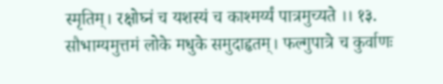स्मृतिम्। रक्षोघ्नं च यशस्यं च काश्मर्य्यं पात्रमुच्यते ।। १३.
सौभाग्यमुत्तमं लोके मधुके समुदाहृतम्। फल्गुपात्रे च कुर्वाणः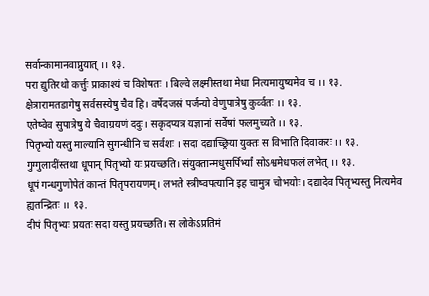सर्वान्कामानवाप्नुयात् ।। १३.
परा द्युतिरथो कर्त्तुः प्राकाश्यं च विशेषतः । बिल्वे लक्ष्मीस्तथा मेधा नित्यमायुष्यमेव च ।। १३.
क्षेत्रारामतडागेषु सर्वसस्येषु चैव हि। वर्षेदजस्रं पर्जन्यो वेणुपात्रेषु कुर्व्वतः ।। १३.
एतेष्वेव सुपात्रेषु ये चैवाग्रयणं ददुः। सकृदप्यत्र यज्ञानां सर्वेषां फलमुच्यते ।। १३.
पितृभ्यो यस्तु माल्यानि सुगन्धीनि च सर्वशः । सदा दद्याच्छ्रिया युक्तः स विभाति दिवाकरः ।। १३.
गुग्गुलादींस्तथा धूपान् पितृभ्यो यः प्रयच्छति। संयुक्तान्मधुसर्पिर्भ्यां सोऽश्वमेधफलं लभेत् ।। १३.
धूपं गन्धगुणोपेतं कान्तं पितृपरायणम्। लभते स्त्रीष्वपत्यानि इह चामुत्र चोभयोः। दद्यादेव पितृभ्यस्तु नित्यमेव ह्यतन्द्रितः ।। १३.
दीपं पितृभ्यः प्रयतः सदा यस्तु प्रयच्छति। स लोकेऽप्रतिमं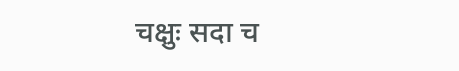चक्षुः सदा च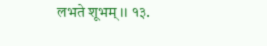लभते शूभम् ।। १३.